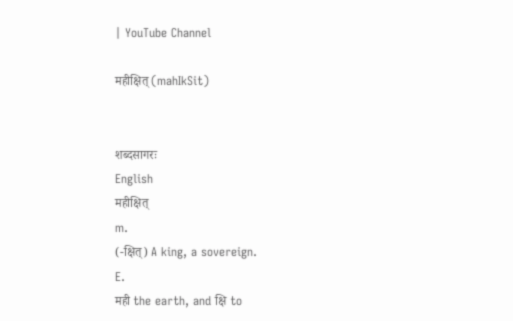| YouTube Channel

महीक्षित् (mahIkSit)


शब्दसागरः
English
महीक्षित्
m.
(-क्षित्) A king, a sovereign.
E.
मही the earth, and क्षि to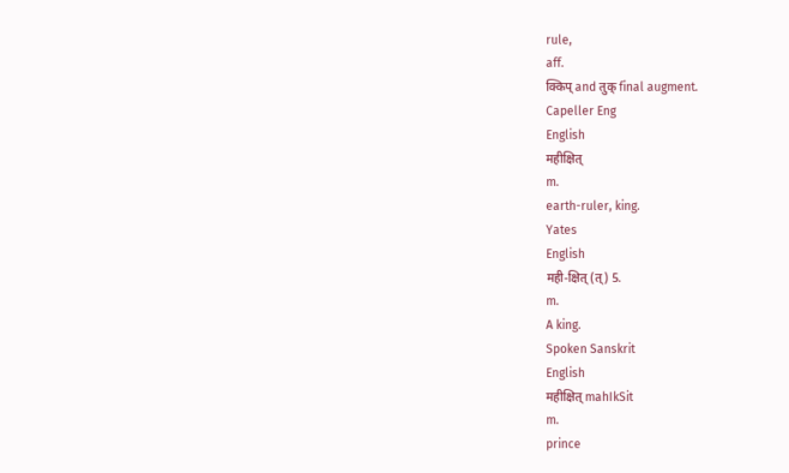rule,
aff.
क्किप् and तुक् final augment.
Capeller Eng
English
महीक्षित्
m.
earth-ruler, king.
Yates
English
मही-क्षित् (त्) 5.
m.
A king.
Spoken Sanskrit
English
महीक्षित् mahIkSit
m.
prince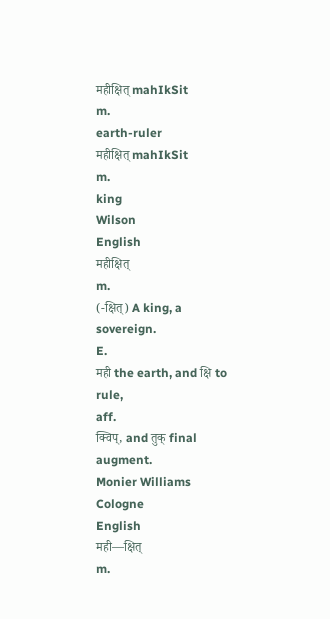महीक्षित् mahIkSit
m.
earth-ruler
महीक्षित् mahIkSit
m.
king
Wilson
English
महीक्षित्
m.
(-क्षित्) A king, a sovereign.
E.
मही the earth, and क्षि to rule,
aff.
क्विप्, and तुक् final
augment.
Monier Williams Cologne
English
मही—क्षित्
m.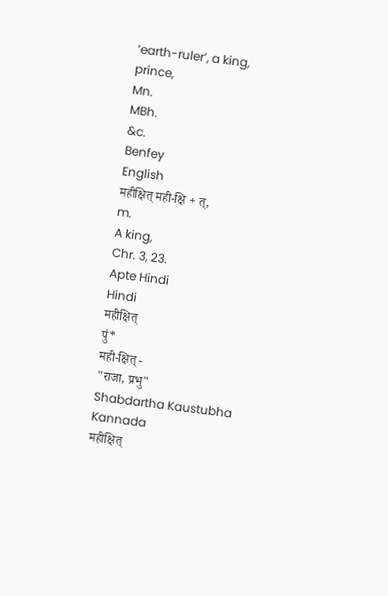‘earth-ruler’, a king, prince,
Mn.
MBh.
&c.
Benfey
English
महीक्षित् मही-क्षि + त्,
m.
A king,
Chr. 3, 23.
Apte Hindi
Hindi
महीक्षित्
पुं*
मही-क्षित् -
"राजा, प्रभु"
Shabdartha Kaustubha
Kannada
महीक्षित्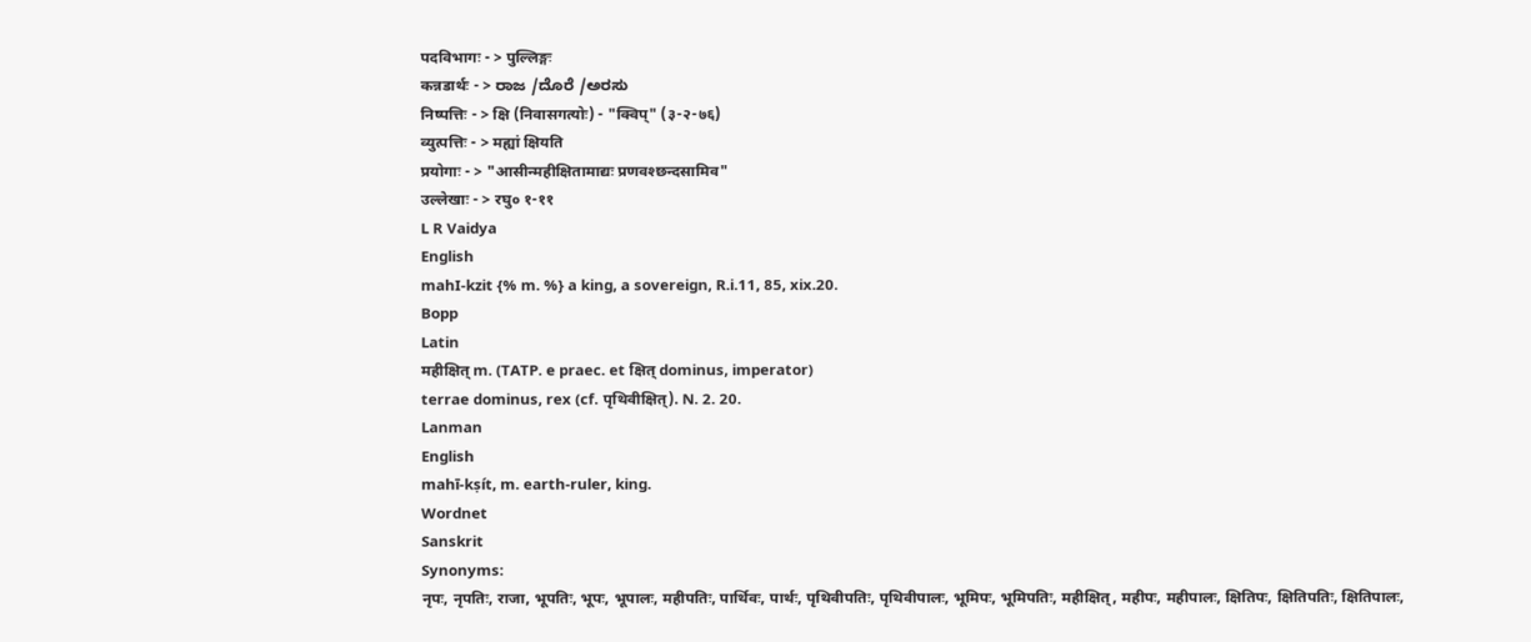पदविभागः - > पुल्लिङ्गः
कन्नडार्थः - > ರಾಜ /ದೊರೆ /ಅರಸು
निष्पत्तिः - > क्षि (निवासगत्योः) - "क्विप्" (३-२-७६)
व्युत्पत्तिः - > मह्यां क्षियति
प्रयोगाः - > "आसीन्महीक्षितामाद्यः प्रणवश्छन्दसामिव"
उल्लेखाः - > रघु० १-११
L R Vaidya
English
mahI-kzit {% m. %} a king, a sovereign, R.i.11, 85, xix.20.
Bopp
Latin
महीक्षित् m. (TATP. e praec. et क्षित् dominus, imperator)
terrae dominus, rex (cf. पृथिवीक्षित्). N. 2. 20.
Lanman
English
mahī-kṣít, m. earth-ruler, king.
Wordnet
Sanskrit
Synonyms:
नृपः, नृपतिः, राजा, भूपतिः, भूपः, भूपालः, महीपतिः, पार्थिवः, पार्थः, पृथिवीपतिः, पृथिवीपालः, भूमिपः, भूमिपतिः, महीक्षित्, महीपः, महीपालः, क्षितिपः, क्षितिपतिः, क्षितिपालः,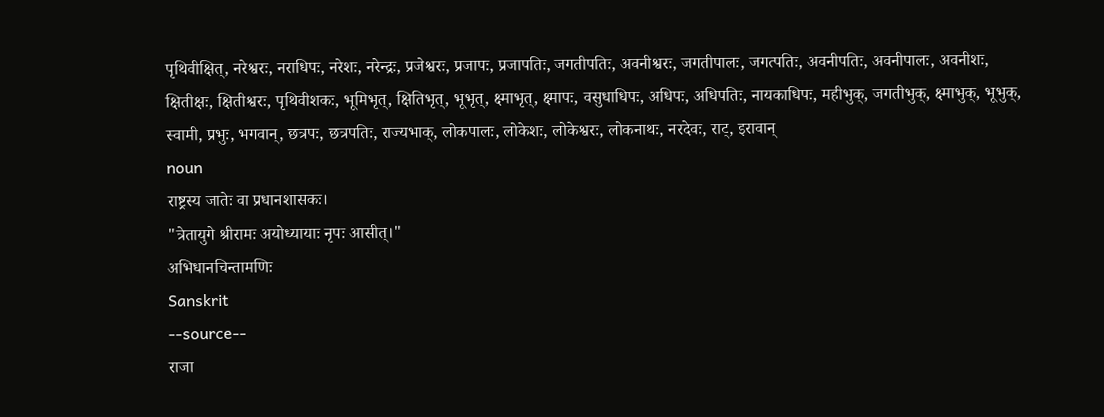पृथिवीक्षित्, नरेश्वरः, नराधिपः, नरेशः, नरेन्द्रः, प्रजेश्वरः, प्रजापः, प्रजापतिः, जगतीपतिः, अवनीश्वरः, जगतीपालः, जगत्पतिः, अवनीपतिः, अवनीपालः, अवनीशः, क्षितीक्षः, क्षितीश्वरः, पृथिवीशकः, भूमिभृत्, क्षितिभृत्, भूभृत्, क्ष्माभृत्, क्ष्मापः, वसुधाधिपः, अधिपः, अधिपतिः, नायकाधिपः, महीभुक्, जगतीभुक्, क्ष्माभुक्, भूभुक्, स्वामी, प्रभुः, भगवान्, छत्रपः, छत्रपतिः, राज्यभाक्, लोकपालः, लोकेशः, लोकेश्वरः, लोकनाथः, नरदेवः, राट्, इरावान्
noun
राष्ट्रस्य जातेः वा प्रधानशासकः।
"त्रेतायुगे श्रीरामः अयोध्यायाः नृपः आसीत्।"
अभिधानचिन्तामणिः
Sanskrit
--source--
राजा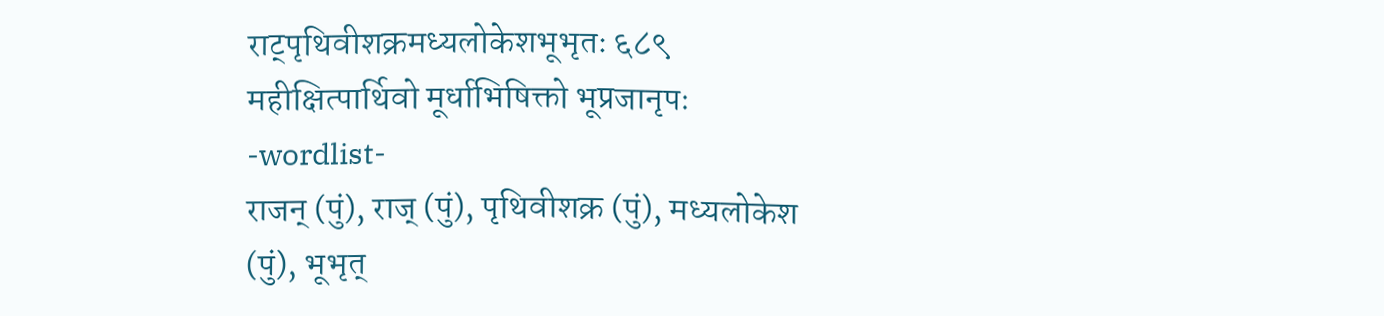राट्पृथिवीशक्रमध्यलोकेशभूभृतः ६८९
महीक्षित्पार्थिवो मूर्धाभिषिक्तो भूप्रजानृपः
-wordlist-
राजन् (पुं), राज् (पुं), पृथिवीशक्र (पुं), मध्यलोकेश (पुं), भूभृत्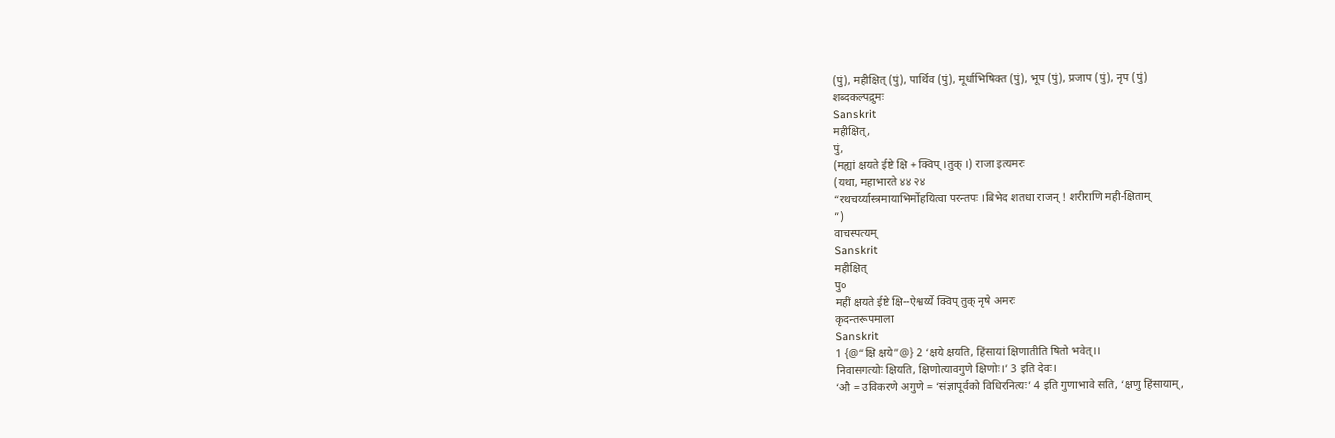(पुं), महीक्षित् (पुं), पार्थिव (पुं), मूर्धाभिषिक्त (पुं), भूप (पुं), प्रजाप (पुं), नृप (पुं)
शब्दकल्पद्रुमः
Sanskrit
महीक्षित्,
पुं,
(मह्यां क्षयते ईष्टे क्षि + क्विप् ।तुक् ।) राजा इत्यमरः
(यथा, महाभारते ४४ २४
“रथचर्य्यास्त्रमायाभिर्मोहयित्वा परन्तपः ।बिभेद शतधा राजन् ! शरीराणि मही-क्षिताम्
”)
वाचस्पत्यम्
Sanskrit
महीक्षित्
पु०
महीं क्षयते ईष्टे क्षि--ऐश्वर्य्ये क्विप् तुक् नृषे अमरः
कृदन्तरूपमाला
Sanskrit
1 {@“क्षि क्षये”@} 2 ‘क्षये क्षयति, हिंसायां क्षिणातीति षितो भवेत्।।
निवासगत्योः क्षियति, क्षिणोत्यावगुणे क्षिणोः।’ 3 इति देवः।
‘औ = उविकरणे अगुणे = ‘संज्ञापूर्वको विधिरनित्यः’ 4 इति गुणाभावे सति, ‘क्षणु हिंसायाम्,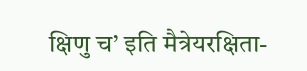क्षिणु च’ इति मैत्रेयरक्षिता-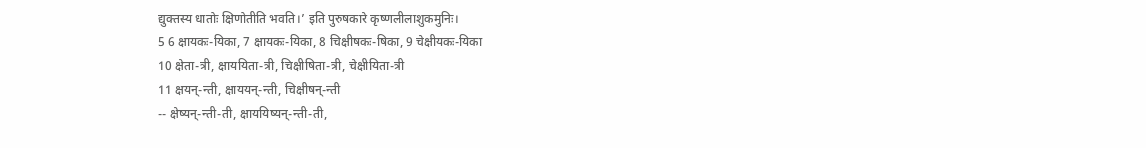द्युक्तस्य धातोः क्षिणोतीति भवति।’ इति पुरुषकारे कृष्णलीलाशुकमुनिः।
5 6 क्षायकः-यिका, 7 क्षायकः-यिका, 8 चिक्षीषकः-षिका, 9 चेक्षीयकः-यिका
10 क्षेता-त्री, क्षाययिता-त्री, चिक्षीषिता-त्री, चेक्षीयिता-त्री
11 क्षयन्-न्ती, क्षाययन्-न्ती, चिक्षीषन्-न्ती
-- क्षेष्यन्-न्ती-ती, क्षाययिष्यन्-न्ती-ती,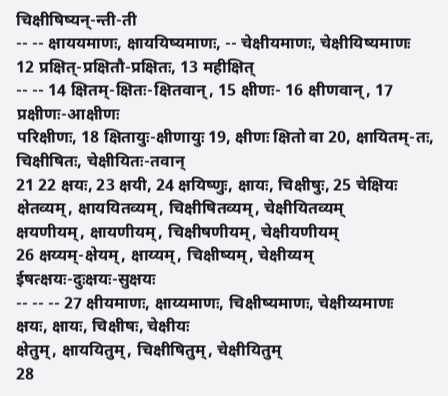चिक्षीषिष्यन्-न्ती-ती
-- -- क्षाययमाणः, क्षाययिष्यमाणः, -- चेक्षीयमाणः, चेक्षीयिष्यमाणः
12 प्रक्षित्-प्रक्षितौ-प्रक्षितः, 13 महीक्षित्
-- -- 14 क्षितम्-क्षितः-क्षितवान्, 15 क्षीणः- 16 क्षीणवान्, 17 प्रक्षीणः-आक्षीणः
परिक्षीणः, 18 क्षितायुः-क्षीणायुः 19, क्षीणः क्षितो वा 20, क्षायितम्-तः, चिक्षीषितः, चेक्षीयितः-तवान्
21 22 क्षयः, 23 क्षयी, 24 क्षयिष्णुः, क्षायः, चिक्षीषुः, 25 चेक्षियः
क्षेतव्यम्, क्षाययितव्यम्, चिक्षीषितव्यम्, चेक्षीयितव्यम्
क्षयणीयम्, क्षायणीयम्, चिक्षीषणीयम्, चेक्षीयणीयम्
26 क्षय्यम्-क्षेयम्, क्षाय्यम्, चिक्षीष्यम्, चेक्षीय्यम्
ईषत्क्षयः-दुःक्षयः-सुक्षयः
-- -- -- 27 क्षीयमाणः, क्षाय्यमाणः, चिक्षीष्यमाणः, चेक्षीय्यमाणः
क्षयः, क्षायः, चिक्षीषः, चेक्षीयः
क्षेतुम्, क्षाययितुम्, चिक्षीषितुम्, चेक्षीयितुम्
28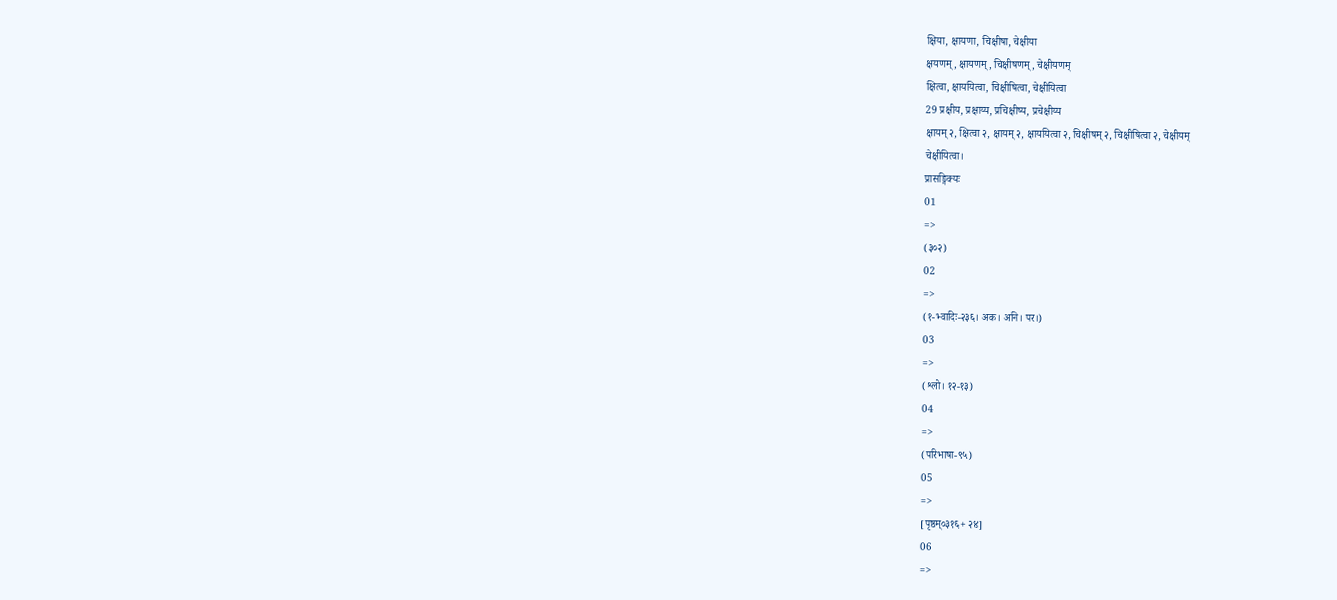क्षिया, क्षायणा, चिक्षीषा, चेक्षीया
क्षयणम्, क्षायणम्, चिक्षीषणम्, चेक्षीयणम्
क्षित्वा, क्षाययित्वा, चिक्षीषित्वा, चेक्षीयित्वा
29 प्रक्षीय, प्रक्षाय्य, प्रचिक्षीष्य, प्रचेक्षीय्य
क्षायम् २, क्षित्वा २, क्षायम् २, क्षाययित्वा २, चिक्षीषम् २, चिक्षीषित्वा २, चेक्षीयम्
चेक्षीयित्वा।
प्रासङ्गिक्यः
01
=>
(३०२)
02
=>
(१-भ्वादिः-२३६। अक। अनि। पर।)
03
=>
(श्लो। १२-१३)
04
=>
(परिभाषा-९५)
05
=>
[पृष्ठम्०३१६+ २४]
06
=>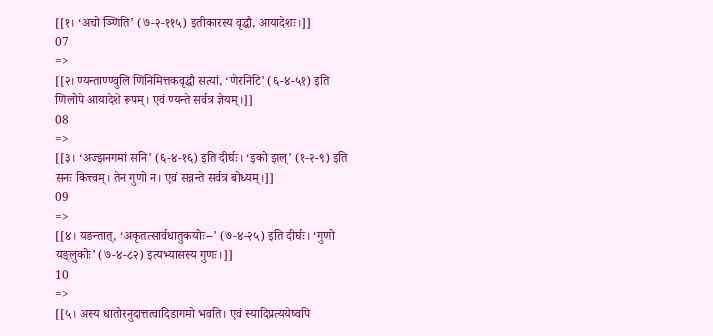[[१। ‘अचो ञ्णिति’ (७-२-११५) इतीकारस्य वृद्धौ, आयादेशः।]]
07
=>
[[२। ण्यन्ताण्ण्वुलि णिनिमित्तकवृद्धौ सत्यां, ‘णेरनिटि’ (६-४-५१) इति णिलोपे आयादेशे रूपम्। एवं ण्यन्ते सर्वत्र ज्ञेयम्।]]
08
=>
[[३। ‘अज्झनगमां सनि’ (६-४-१६) इति दीर्घः। ‘इको झल्’ (१-२-९) इति सनः कित्त्वम्। तेन गुणो न। एवं सन्नन्ते सर्वत्र बोध्यम्।]]
09
=>
[[४। यङन्तात्, ‘अकृतत्सार्वधातुकयोः--’ (७-४-२५) इति दीर्घः। ‘गुणो यङ्लुकोः’ (७-४-८२) इत्यभ्यासस्य गुणः।]]
10
=>
[[५। अस्य धातोरनुदात्तत्वादिडागमो भवति। एवं स्यादिप्रत्ययेष्वपि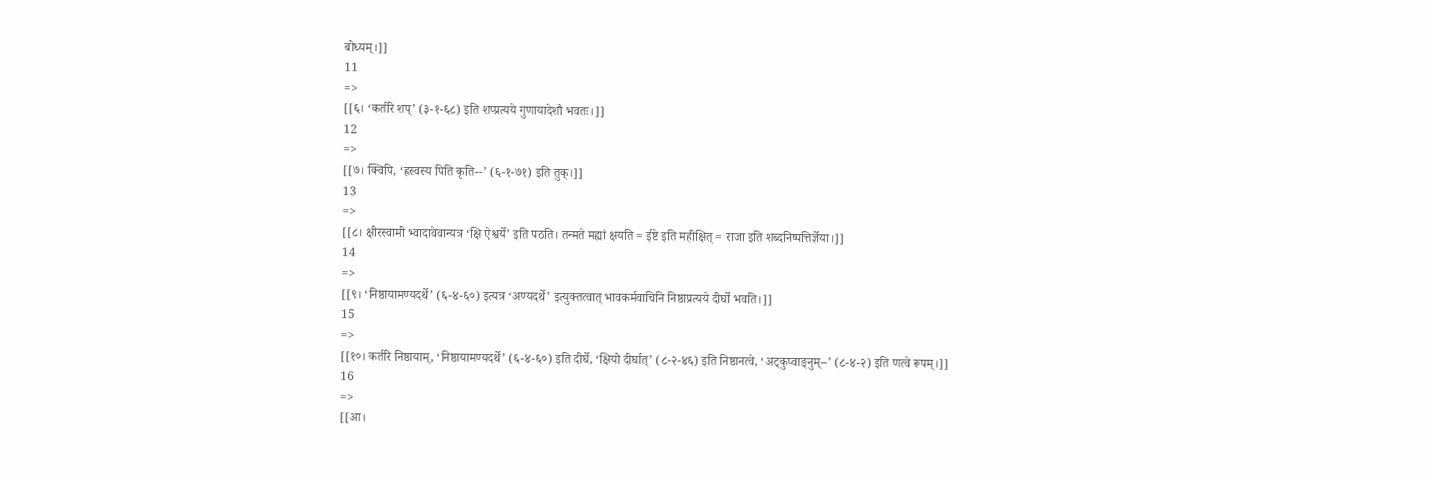बोध्यम्।]]
11
=>
[[६। ‘कर्तरि शप्’ (३-१-६८) इति शप्प्रत्यये गुणायादेशौ भवतः।]]
12
=>
[[७। क्विपि, ‘ह्रस्वस्य पिति कृति--’ (६-१-७१) इति तुक्।]]
13
=>
[[८। क्षीरस्वामी भ्वादावेवान्यत्र ‘क्षि ऐश्वर्ये’ इति पठति। तन्मते मह्यां क्षयति = ईष्टे इति महीक्षित् = राजा इति शब्दनिष्पत्तिर्ज्ञेया।]]
14
=>
[[९। ‘निष्ठायामण्यदर्थे’ (६-४-६०) इत्यत्र ‘अण्यदर्थे’ इत्युक्तत्वात् भावकर्मवाचिनि निष्ठाप्रत्यये दीर्घो भवति।]]
15
=>
[[१०। कर्तरि निष्ठायाम्, ‘निष्ठायामण्यदर्थे’ (६-४-६०) इति दीर्घे, ‘क्षियो दीर्घात्’ (८-२-४६) इति निष्ठानत्वे, ‘अट्कुप्वाङ्नुम्--’ (८-४-२) इति णत्वे रूपम्।]]
16
=>
[[आ।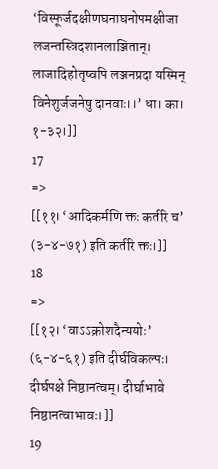‘विस्फूर्जदक्षीणघनाघनोपमक्षीजा लजन्तस्त्रिदशानलाञ्जितान्। लाजादिहोतृष्वपि लञ्जनप्रदा यस्मिन् विनेशुर्जजनेषु दानवाः।।’ धा। का। १-३२।]]
17
=>
[[११। ‘आदिकर्मणि क्तः कर्तरि च’ (३-४-७१) इति कर्तरि क्तः।]]
18
=>
[[१२। ‘वाऽऽक्रोशदैन्ययोः’ (६-४-६१) इति दीर्घविकल्पः। दीर्घपक्षे निष्ठानत्वम्। दीर्घाभावे निष्ठानत्वाभावः।]]
19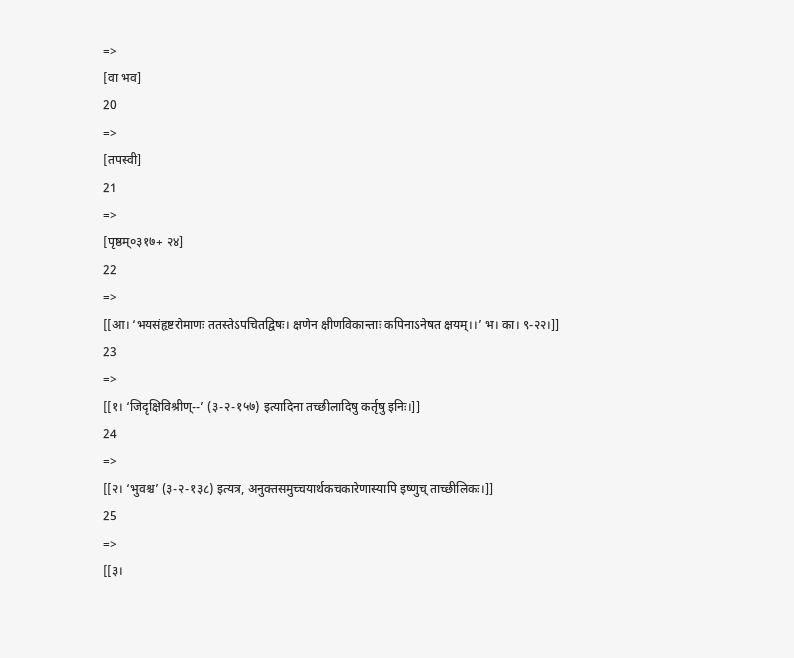=>
[वा भव]
20
=>
[तपस्वी]
21
=>
[पृष्ठम्०३१७+ २४]
22
=>
[[आ। ‘भयसंहृष्टरोमाणः ततस्तेऽपचितद्विषः। क्षणेन क्षीणविकान्ताः कपिनाऽनेषत क्षयम्।।’ भ। का। ९-२२।]]
23
=>
[[१। ‘जिदृक्षिविश्रीण्--’ (३-२-१५७) इत्यादिना तच्छीलादिषु कर्तृषु इनिः।]]
24
=>
[[२। ‘भुवश्च’ (३-२-१३८) इत्यत्र, अनुक्तसमुच्चयार्थकचकारेणास्यापि इष्णुच् ताच्छीलिकः।]]
25
=>
[[३।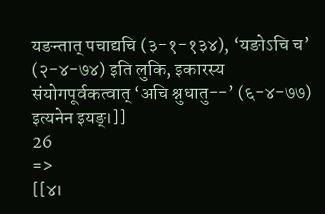यङन्तात् पचाद्यचि (३-१-१३४), ‘यङोऽचि च’ (२-४-७४) इति लुकि, इकारस्य संयोगपूर्वकत्वात् ‘अचि श्नुधातु--’ (६-४-७७) इत्यनेन इयङ्।]]
26
=>
[[४।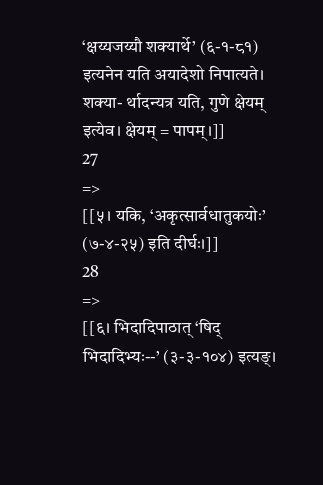‘क्षय्यजय्यौ शक्यार्थे’ (६-१-८१) इत्यनेन यति अयादेशो निपात्यते। शक्या- र्थादन्यत्र यति, गुणे क्षेयम् इत्येव। क्षेयम् = पापम्।]]
27
=>
[[५। यकि, ‘अकृत्सार्वधातुकयोः’ (७-४-२५) इति दीर्घः।]]
28
=>
[[६। भिदादिपाठात् ‘षिद् भिदादिभ्यः--’ (३-३-१०४) इत्यङ्।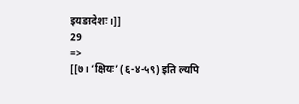इयङादेशः।]]
29
=>
[[७। ‘क्षियः’ (६-४-५९) इति ल्यपि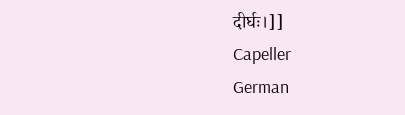दीर्घः।]]
Capeller
German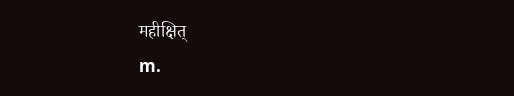महीक्षित्
m.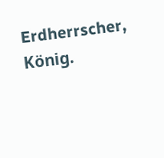Erdherrscher, König.